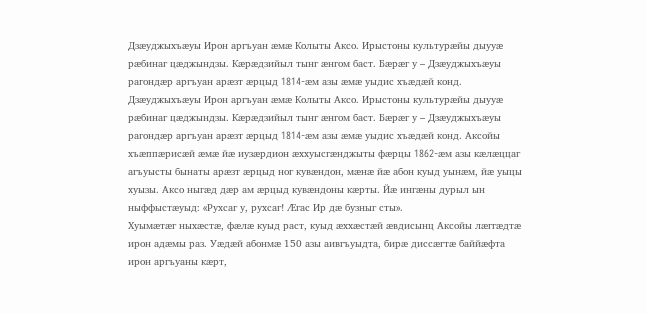Дзæуджыхъæуы Ирон аргъуан æмæ Колыты Аксо. Ирыстоны культурæйы дыууæ рæбинаг цæджындзы. Кæрæдзийыл тынг æнгом баст. Бæрæг у – Дзæуджыхъæуы рагондæр аргъуан арæзт æрцыд 1814-æм азы æмæ уыдис хъæдæй конд.
Дзæуджыхъæуы Ирон аргъуан æмæ Колыты Аксо. Ирыстоны культурæйы дыууæ рæбинаг цæджындзы. Кæрæдзийыл тынг æнгом баст. Бæрæг у – Дзæуджыхъæуы рагондæр аргъуан арæзт æрцыд 1814-æм азы æмæ уыдис хъæдæй конд. Аксойы хъæппæрисæй æмæ йæ иузæрдион æххуысгæнджыты фæрцы 1862-æм азы кæлæццаг агъуысты бынаты арæзт æрцыд ног кувæндон, мæнæ йæ абон куыд уынæм, йæ уыцы хуызы. Аксо ныгæд дæр ам æрцыд кувæндоны кæрты. Йæ ингæны дурыл ын ныффыстæуыд: «Рухсаг у, рухсаг! Æгас Ир дæ бузныг сты».
Хуымæтæг ныхæстæ, фæлæ куыд раст, куыд æххæстæй æвдисынц Аксойы лæггæдтæ ирон адæмы раз. Уæдæй абонмæ 150 азы аивгъуыдта, бирæ диссæгтæ баййæфта ирон аргъуаны кæрт,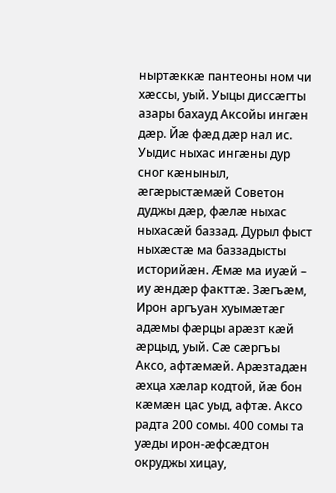ныртæккæ пантеоны ном чи хæссы, уый. Уыцы диссæгты азары бахауд Аксойы ингæн дæр. Йæ фæд дæр нал ис. Уыдис ныхас ингæны дур сног кæныныл, æгæрыстæмæй Советон дуджы дæр, фæлæ ныхас ныхасæй баззад. Дурыл фыст ныхæстæ ма баззадысты историйæн. Æмæ ма иуæй – иу æндæр факттæ. Зæгъæм, Ирон аргъуан хуымæтæг адæмы фæрцы арæзт кæй æрцыд, уый. Сæ сæргъы Аксо, афтæмæй. Арæзтадæн æхца хæлар кодтой, йæ бон кæмæн цас уыд, афтæ. Аксо радта 200 сомы. 400 сомы та уæды ирон-æфсæдтон окруджы хицау,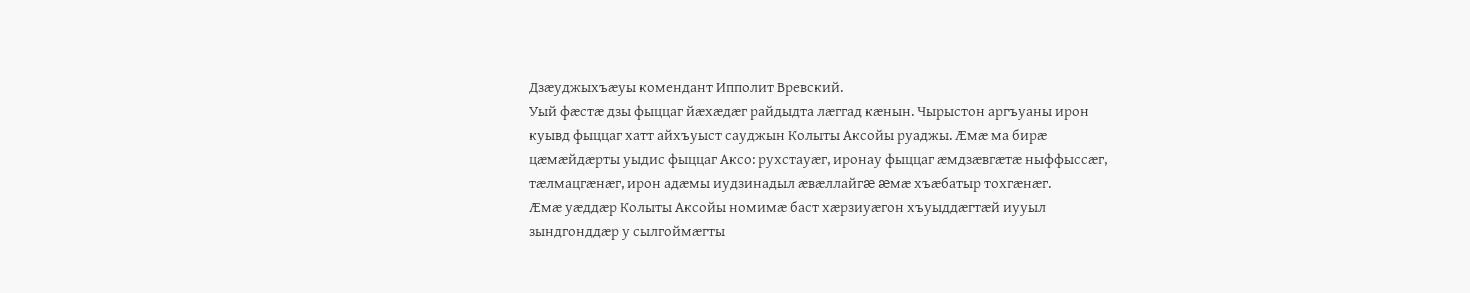Дзæуджыхъæуы комендант Ипполит Вревский.
Уый фæстæ дзы фыццаг йæхæдæг райдыдта лæггад кæнын. Чырыстон аргъуаны ирон куывд фыццаг хатт айхъуыст сауджын Колыты Аксойы руаджы. Æмæ ма бирæ цæмæйдæрты уыдис фыццаг Аксо: рухстауæг, иронау фыццаг æмдзæвгæтæ ныффыссæг, тæлмацгæнæг, ирон адæмы иудзинадыл æвæллайгæ æмæ хъæбатыр тохгæнæг.
Æмæ уæддæр Колыты Аксойы номимæ баст хæрзиуæгон хъуыддæгтæй иууыл зындгонддæр у сылгоймæгты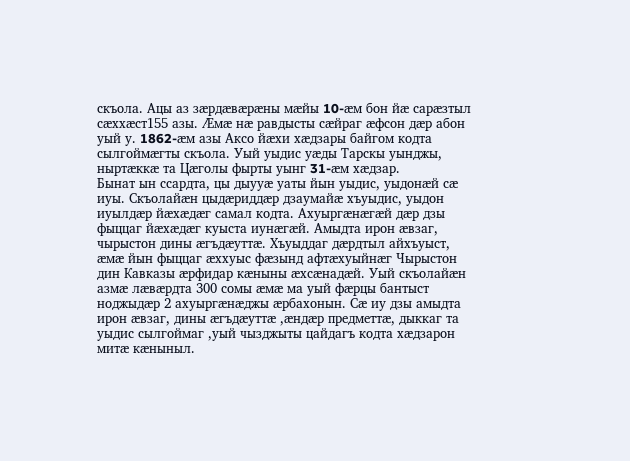скъола. Ацы аз зæрдæвæрæны мæйы 10-æм бон йæ сарæзтыл сæххæст155 азы. Æмæ нæ равдысты сæйраг æфсон дæр абон уый у. 1862-æм азы Аксо йæхи хæдзары байгом кодта сылгоймæгты скъола. Уый уыдис уæды Тарскы уынджы, ныртæккæ та Цæголы фырты уынг 31-æм хæдзар.
Бынат ын ссардта, цы дыууæ уаты йын уыдис, уыдонæй сæ иуы. Скъолайæн цыдæриддæр дзаумайæ хъуыдис, уыдон иуылдæр йæхæдæг самал кодта. Ахуыргæнæгæй дæр дзы фыццаг йæхæдæг куыста иунæгæй. Амыдта ирон æвзаг, чырыстон дины æгъдæуттæ. Хъуыддаг дæрдтыл айхъуыст, æмæ йын фыццаг æххуыс фæзынд афтæхуыйнæг Чырыстон дин Кавказы æрфидар кæныны æхсæнадæй. Уый скъолайæн азмæ лæвæрдта 300 сомы æмæ ма уый фæрцы бантыст ноджыдæр 2 ахуыргæнæджы æрбахонын. Сæ иу дзы амыдта ирон æвзаг, дины æгъдæуттæ ,æндæр предметтæ, дыккаг та уыдис сылгоймаг ,уый чызджыты цайдагъ кодта хæдзарон митæ кæныныл.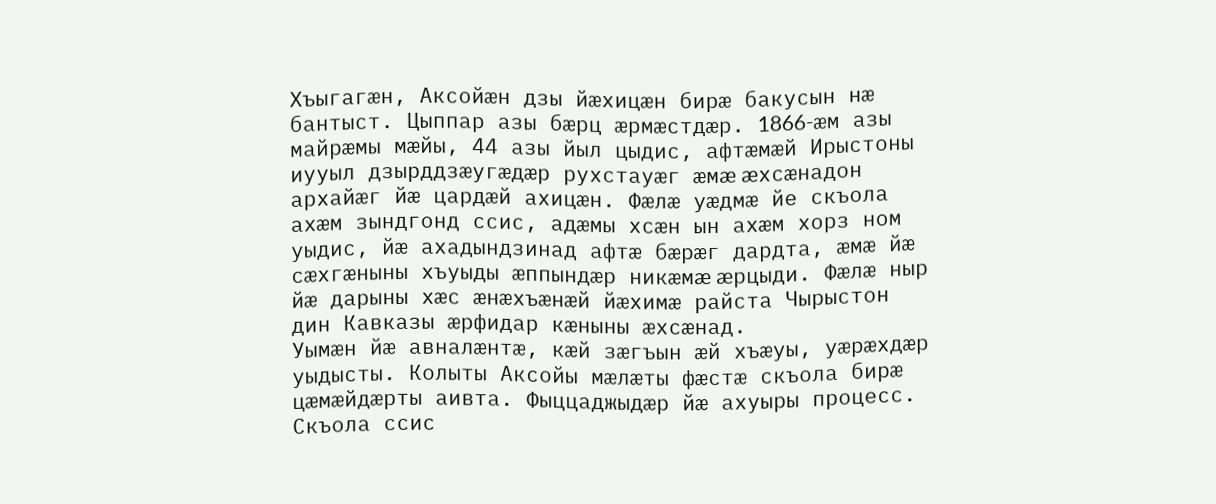Хъыгагæн, Аксойæн дзы йæхицæн бирæ бакусын нæ бантыст. Цыппар азы бæрц æрмæстдæр. 1866-æм азы майрæмы мæйы, 44 азы йыл цыдис, афтæмæй Ирыстоны иууыл дзырддзæугæдæр рухстауæг æмæ æхсæнадон архайæг йæ цардæй ахицæн. Фæлæ уæдмæ йе скъола ахæм зындгонд ссис, адæмы хсæн ын ахæм хорз ном уыдис, йæ ахадындзинад афтæ бæрæг дардта, æмæ йæ сæхгæныны хъуыды æппындæр никæмæ æрцыди. Фæлæ ныр йæ дарыны хæс æнæхъæнæй йæхимæ райста Чырыстон дин Кавказы æрфидар кæныны æхсæнад.
Уымæн йæ авналæнтæ, кæй зæгъын æй хъæуы, уæрæхдæр уыдысты. Колыты Аксойы мæлæты фæстæ скъола бирæ цæмæйдæрты аивта. Фыццаджыдæр йæ ахуыры процесс. Скъола ссис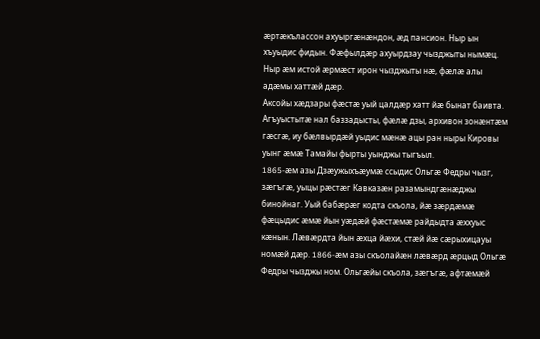æртæкълассон ахуыргæнæндон, æд пансион. Ныр ын хъуыдис фидын. Фæфылдæр ахуырдзау чызджыты нымæц. Ныр æм истой æрмæст ирон чызджыты нæ, фæлæ алы адæмы хаттæй дæр.
Аксойы хæдзары фæстæ уый цалдæр хатт йæ бынат баивта. Агъуыстытæ нал баззадысты, фæлæ дзы, архивон зонæнтæм гæсгæ, иу бæлвырдæй уыдис мæнæ ацы ран ныры Кировы уынг æмæ Тамайы фырты уынджы тыгъыл.
1865-æм азы Дзæужыхъæумæ ссыдис Ольгæ Федры чызг, зæгъгæ, уыцы рæстæг Кавказæн разамындгæнæджы бинойнаг. Уый бабæрæг кодта скъола, йæ зæрдæмæ фæцыдис æмæ йын уæдæй фæстæмæ райдыдта æххуыс кæнын. Лæвæрдта йын æхца йæхи, стæй йæ сæрыхицауы номæй дæр. 1866-æм азы скъолайæн лæвæрд æрцыд Ольгæ Федры чызджы ном. Ольгæйы скъола, зæгъгæ, афтæмæй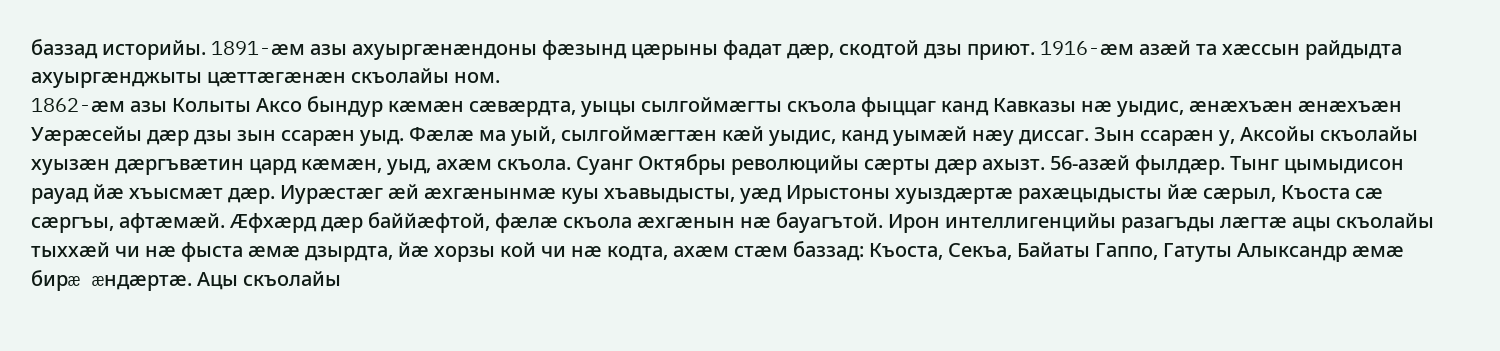баззад историйы. 1891-æм азы ахуыргæнæндоны фæзынд цæрыны фадат дæр, скодтой дзы приют. 1916-æм азæй та хæссын райдыдта ахуыргæнджыты цæттæгæнæн скъолайы ном.
1862-æм азы Колыты Аксо бындур кæмæн сæвæрдта, уыцы сылгоймæгты скъола фыццаг канд Кавказы нæ уыдис, æнæхъæн æнæхъæн Уæрæсейы дæр дзы зын ссарæн уыд. Фæлæ ма уый, сылгоймæгтæн кæй уыдис, канд уымæй нæу диссаг. Зын ссарæн у, Аксойы скъолайы хуызæн дæргъвæтин цард кæмæн, уыд, ахæм скъола. Суанг Октябры революцийы сæрты дæр ахызт. 56-азæй фылдæр. Тынг цымыдисон рауад йæ хъысмæт дæр. Иурæстæг æй æхгæнынмæ куы хъавыдысты, уæд Ирыстоны хуыздæртæ рахæцыдысты йæ сæрыл, Къоста сæ сæргъы, афтæмæй. Æфхæрд дæр баййæфтой, фæлæ скъола æхгæнын нæ бауагътой. Ирон интеллигенцийы разагъды лæгтæ ацы скъолайы тыххæй чи нæ фыста æмæ дзырдта, йæ хорзы кой чи нæ кодта, ахæм стæм баззад: Къоста, Секъа, Байаты Гаппо, Гатуты Алыксандр æмæ бирæ æндæртæ. Ацы скъолайы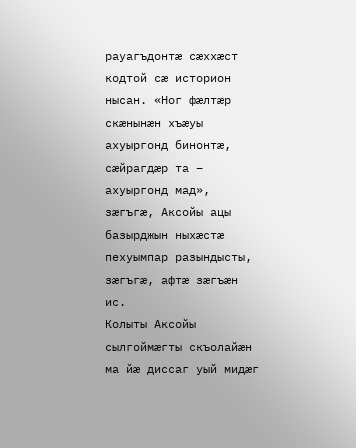рауагъдонтæ сæххæст кодтой сæ историон нысан. «Ног фæлтæр скæнынæн хъæуы ахуыргонд бинонтæ, сæйрагдæр та – ахуыргонд мад», зæгъгæ, Аксойы ацы базырджын ныхæстæ пехуымпар разындысты, зæгъгæ, афтæ зæгъæн ис.
Колыты Аксойы сылгоймæгты скъолайæн ма йæ диссаг уый мидæг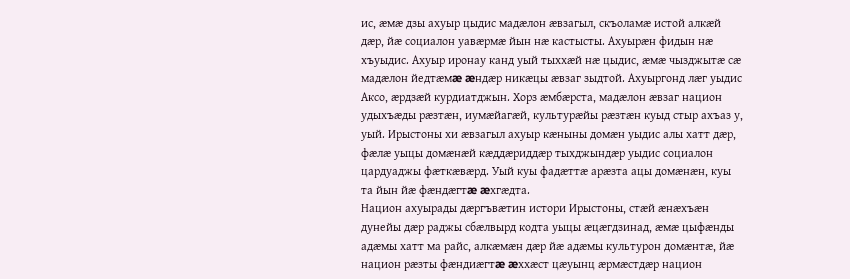ис, æмæ дзы ахуыр цыдис мадæлон æвзагыл, скъоламæ истой алкæй дæр, йæ социалон уавæрмæ йын нæ кастысты. Ахуырæн фидын нæ хъуыдис. Ахуыр иронау канд уый тыххæй нæ цыдис, æмæ чызджытæ сæ мадæлон йедтæмæ æндæр никæцы æвзаг зыдтой. Ахуыргонд лæг уыдис Аксо, æрдзæй курдиатджын. Хорз æмбæрста, мадæлон æвзаг национ удыхъæды рæзтæн, иумæйагæй, культурæйы рæзтæн куыд стыр ахъаз у, уый. Ирыстоны хи æвзагыл ахуыр кæныны домæн уыдис алы хатт дæр, фæлæ уыцы домæнæй кæддæриддæр тыхджындæр уыдис социалон цардуаджы фæткæвæрд. Уый куы фадæттæ арæзта ацы домæнæн, куы та йын йæ фæндæгтæ æхгæдта.
Национ ахуырады дæргъвæтин истори Ирыстоны, стæй æнæхъæн дунейы дæр раджы сбæлвырд кодта уыцы æцæгдзинад, æмæ цыфæнды адæмы хатт ма райс, алкæмæн дæр йæ адæмы культурон домæнтæ, йæ национ рæзты фæндиæгтæ æххæст цæуынц æрмæстдæр национ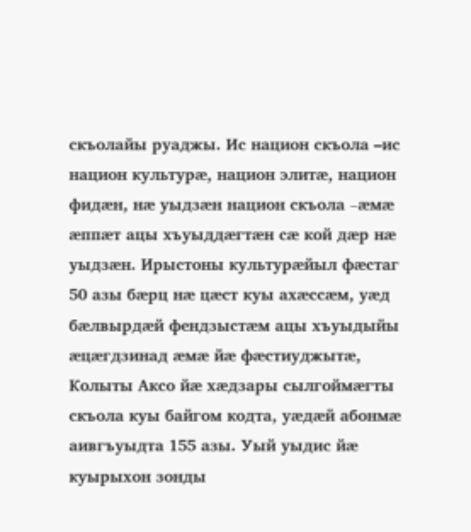скъолайы руаджы. Ис национ скъола –ис национ культурæ, национ элитæ, национ фидæн, нæ уыдзæн национ скъола –æмæ æппæт ацы хъуыддæгтæн сæ кой дæр нæ уыдзæн. Ирыстоны культурæйыл фæстаг 50 азы бæрц нæ цæст куы ахæссæм, уæд бæлвырдæй фендзыстæм ацы хъуыдыйы æцæгдзинад æмæ йæ фæстиуджытæ,
Колыты Аксо йæ хæдзары сылгоймæгты скъола куы байгом кодта, уæдæй абонмæ аивгъуыдта 155 азы. Уый уыдис йæ куырыхон зонды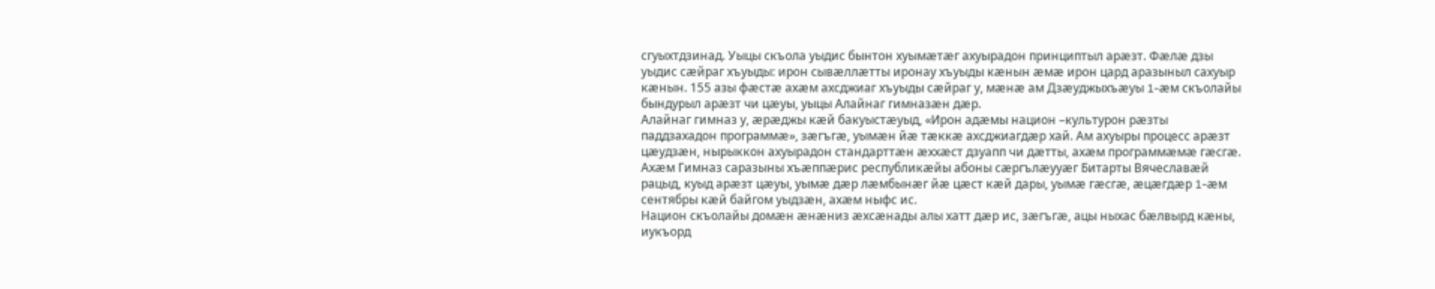сгуыхтдзинад. Уыцы скъола уыдис бынтон хуымæтæг ахуырадон принциптыл арæзт. Фæлæ дзы уыдис сæйраг хъуыды: ирон сывæллæтты иронау хъуыды кæнын æмæ ирон цард аразыныл сахуыр кæнын. 155 азы фæстæ ахæм ахсджиаг хъуыды сæйраг у, мæнæ ам Дзæуджыхъæуы 1-æм скъолайы бындурыл арæзт чи цæуы, уыцы Алайнаг гимназæн дæр.
Алайнаг гимназ у, æрæджы кæй бакуыстæуыд, «Ирон адæмы национ –культурон рæзты паддзахадон программæ», зæгъгæ, уымæн йæ тæккæ ахсджиагдæр хай. Ам ахуыры процесс арæзт цæудзæн, нырыккон ахуырадон стандарттæн æххæст дзуапп чи дæтты, ахæм программæмæ гæсгæ. Ахæм Гимназ саразыны хъæппæрис республикæйы абоны сæргълæууæг Битарты Вячеславæй рацыд, куыд арæзт цæуы, уымæ дæр лæмбынæг йæ цæст кæй дары, уымæ гæсгæ, æцæгдæр 1-æм сентябры кæй байгом уыдзæн, ахæм ныфс ис.
Национ скъолайы домæн æнæниз æхсæнады алы хатт дæр ис, зæгъгæ, ацы ныхас бæлвырд кæны, иукъорд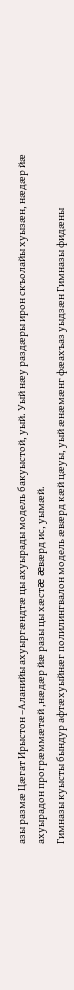азы размæ Цæгат Ирыстон –Аланийы ахуыргæндтæ цы ахуырады модель бакуыстой, уый. Уый нæу раздæры ирон скъолайы хуызæн, нæдæр йæ ахуырадон прогрæммæтæй ,нæдæр йæ разы цы хæстæ æвæрд ис, уымæй.
Гимназы куысты бындур афтæхуыйнæг полилингвалон модель æвæрд кæй цæуы, уый æнæмæнг фæахъаз уыдзæн Гимназы фидæны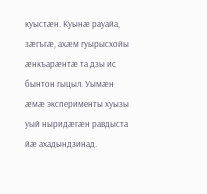куыстæн. Куынæ рауайа, зæгъгæ, ахæм гуырысхойы æнкъарæнтæ та дзы ис бынтон гыцыл. Уымæн æмæ эксперименты хуызы уый ныридæгæн равдыста йæ ахадындзинад.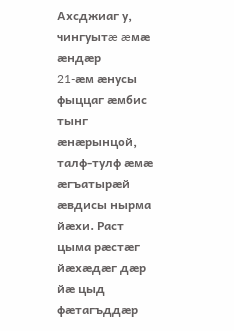Ахсджиаг у, чингуытæ æмæ æндæр
21-æм æнусы фыццаг æмбис тынг æнæрынцой, талф-тулф æмæ æгъатырæй æвдисы нырма йæхи. Раст цыма рæстæг йæхæдæг дæр йæ цыд фæтагъддæр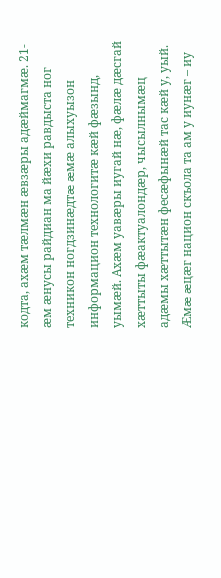кодта, ахæм тæлмæн æвзæры адæймагмæ. 21-æм æнусы райдиан ма йæхи равдыста ног техникон ногдзинæдтæ æмæ алыхуызон информацион технологитæ кæй фæзынд, уымæй. Ахæм уавæры иугай нæ, фæлæ дæсгай хæттыты фæактуалондæр, чысылнымæц адæмы хæттытæн фесæфынæй тас кæй у, уый. Æмæ æцæг национ скъола та ам у иунæг – иу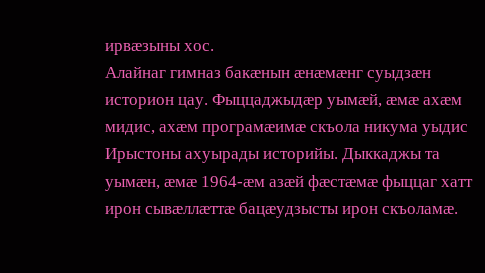ирвæзыны хос.
Алайнаг гимназ бакæнын æнæмæнг суыдзæн историон цау. Фыццаджыдæр уымæй, æмæ ахæм мидис, ахæм програмæимæ скъола никума уыдис Ирыстоны ахуырады историйы. Дыккаджы та уымæн, æмæ 1964-æм азæй фæстæмæ фыццаг хатт ирон сывæллæттæ бацæудзысты ирон скъоламæ.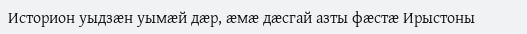Историон уыдзæн уымæй дæр, æмæ дæсгай азты фæстæ Ирыстоны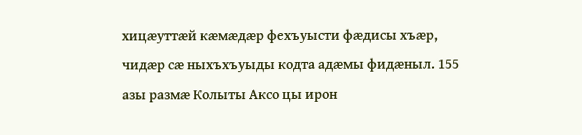хицæуттæй кæмæдæр фехъуысти фæдисы хъæр, чидæр сæ ныхъхъуыды кодта адæмы фидæныл. 155 азы размæ Колыты Аксо цы ирон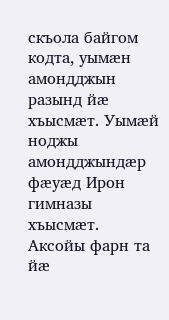скъола байгом кодта, уымæн амондджын разынд йæ хъысмæт. Уымæй ноджы амондджындæр фæуæд Ирон гимназы хъысмæт. Аксойы фарн та йæ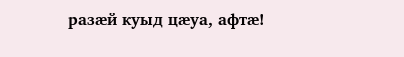разæй куыд цæуа, афтæ!